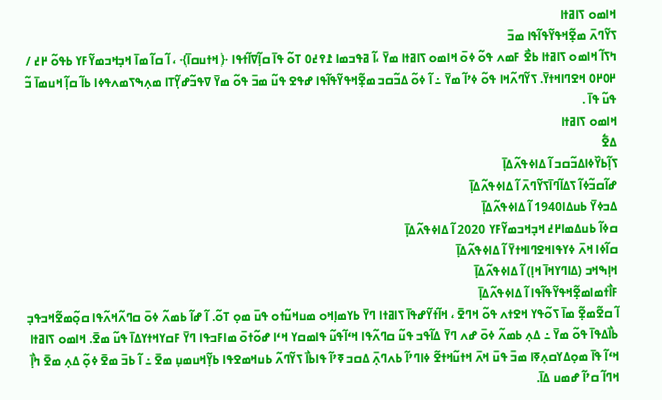ߞߊߘߋ ߖߊߥߙߊ
ߖߌ߬ߣߍ߫ ߘߐ߲߬ߞߟߌ߬ߟߊ߬ߟߊ ߘߏ߫
ߤߖߊ߬ ߞߊߘߋ ߖߊߥߙߊ ߕߐ߯ ߓߘߍ ߟߋ߬ ߦߋ߫ ߞߊߘߋ ߖߊߥߙߊ ߘߌ߫ ،ߊ߬ ߥߟߏߘߊ ߁߉߄߀ ߠߋ߬ ߟߊ߫ ߛߊ߲߬ߜߊ߬ߙߟߊ ﴿ ߞߙߎߛߊ߫﴾ ، ߊ߬ ߛߊ߬ ߘߊ߫ ߞߏ߲ߞߏߘߌ߬ߓߌ ߕߟߋ߬ ߂߄ / ߂߀߂߀ ߞߐߣߊߞߙߌ߫. ߖߌ߬ߣߍ߬ߞߊ ߟߋ߬ ߦߴߊ߬ ߘߌ߫ ߸ ߊ߬ ߦߋ߬ ߡߏ߬ߛߏ ߘߐ߲߬ߞߟߌ߬ߟߊ߬ߟߊ ߝߟߐ ߟߎ߬ ߘߏ߫ ߟߋ߬ ߘߌ߫ ߜߟߏ߬ߝߌ߲߬ߠߊ ߘߍ߲ߒߖߘߍߟߦߊ ߕߊ߬ ߛߊ߲߬ ߞߎߘߊ߫ ߏ߬ ߟߎ߬ ߟߊ߫ .
ߞߊߘߋ ߖߊߥߙߊ
ߡߐ߱
ߖߊ߲߬ߕߌ߰ߦߊߡߏ߬ߛߏ ߊ߬ ߡߊߦߟߍ߬ߡߊ߲߫
ߝߊ߬ߛߏ߬ߦߊ߬ ߖߡߊ߬ߣߊ߫ߖߌ߬ߣߍ߫ ߊ߬ ߡߊߦߟߍ߬ߡߊ߲߫
ߡߏߦߌ߫ ߕߎߡߊ1940 ߊ߬ ߡߊߦߟߍ߬ߡߊ߲߫
ߛߦߊ߬ ߕߎߡߘߊ߂߄ ߞߏ߲ߞߏߘߌ߬ߓߌ 2020 ߊ߬ ߡߊߦߟߍ߬ߡߊ߲߫
ߛߊ߬ߦߊ ߞߍ߫ ߦߌߟߊߞߐߣߊߞߙߌ߫ ߊ߬ ߡߊߦߟߍ߬ߡߊ߲߫
ߞߊ߲ߒߞߏ (ߡߊߣߌߞߊ߫ ߞߊ߲) ߊ߬ ߡߊߦߟߍ߬ߡߊ߲߫
ߓߊ߯ߙߘߊߘߐ߲߬ߞߟߌ߬ߟߊ߬ߟߊ ߊ߬ ߡߊߦߟߍ߬ߡߊ߲߫
ߊ߬ ߛߐ߬ߘߐ߲߬ ߘߊ߫ ߖߋ߬ߟߌ ߞߐߙߍ ߟߋ߬ ߞߣߐ߫ ، ߞߊ߬ߙߌ߬ߝߟߊ߫ ߖߊߥߙߊ ߣߌ߫ ߕߌߘߊ߲ߞߋ ߘߎߞߎ߬ߙߋ ߟߎ߫ ߘߋ߲ ߠߋ߬. ߊ߬ ߝߊ߬ ߕߘߍ߬ ߦߋ߫ ߛߣߍ߬ߞߍ߬ߟߊ ߛߋ߲߬ߘߐ߬ߞߏߟߏ߲ ߕߊ߯ߡߟߊ߫ ߟߋ߬ ߘߌ߫ ߸ ߡߍ߲ ߕߘߍ߬ ߦߋ߫ ߝߍ ߣߌ߫ ߡߊ߬ߟߏ ߟߎ߬ ߛߣߍ߬ߟߊ ߞߵߊ߬ߟߎ߬ ߟߊߘߛߌ ߞߵߊ ߝߋ߬ߙߋ߫ ߘߊߓߏߟߊ ߣߌ߫ ߓߛߌߞߙߌߡߊ߫ ߟߎ߬ ߘߐ߫. ߞߊߘߋ ߖߊߥߙߊ ߞߵߊ߬ ߟߊ߫ ߘߋ߲ߡߌߛߍ߲ߧߊ ߘߏ߫ ߟߎ߫ ߞߍ߫ ߞߙߎ߬ߞߙߐ߬ ߦߊߣߴߊ߬ ߕߍߣߍ߲߫ ߡߛߏ ߧߴߊ߬ ߟߊߕߊ߯ ߖߌ߬ߣߍ߬ ߕߎߞߘߐߟߊ ߕߌ߲߬ߞߎߘߎ߲ ߘߐ߫ ߸ ߊ߬ ߕߏ߫ ߘߐ߫ ߦߋ߲߬ ߡߍ߲ ߘߐ߫ ߤߊ߲߯ ߞߣߊ߬ ߛߴߊ߬ ߝߘߎ ߡߊ߫.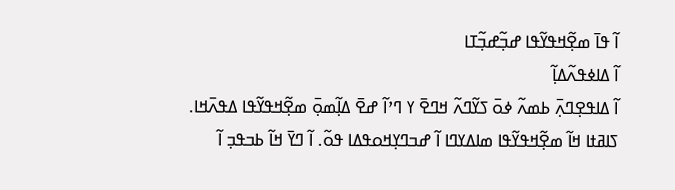ߊ߬ ߟߊ߫ ߘߐ߲߬ߞߟߌ߬ߟߊ ߝߏ߲߬ߝߏ߲߬ߠߊ
ߊ߬ ߡߊߦߟߍ߬ߡߊ߲߬
ߊ߬ ߡߊߟߐ߲ߣߍ߲߫ ߕߘߍ߬ ߦߋ߫ ߖߌ߬ߣߍ߬ ߞߣߐ߫ ߌ ߣߴߊ߬ ߝߐ߫ ߡߊ߲߬ߘߋ߲߫ ߘߐ߲߬ߞߟߌ߬ߟߊ ߡߟߍ߫ߞߊ.
ߖߊߥߙߊ ߞߊ߬ ߘߐ߲߬ߞߟߌ߬ߟߊ ߘߊߡߌߣߊ ߊ߬ ߝߏߣߌ߲ߞߋߟߡߊ ߟߋ߬. ߊ߬ ߣߌ߫ ߞߊ߬ ߕߏߟߏ߲ ߊ߬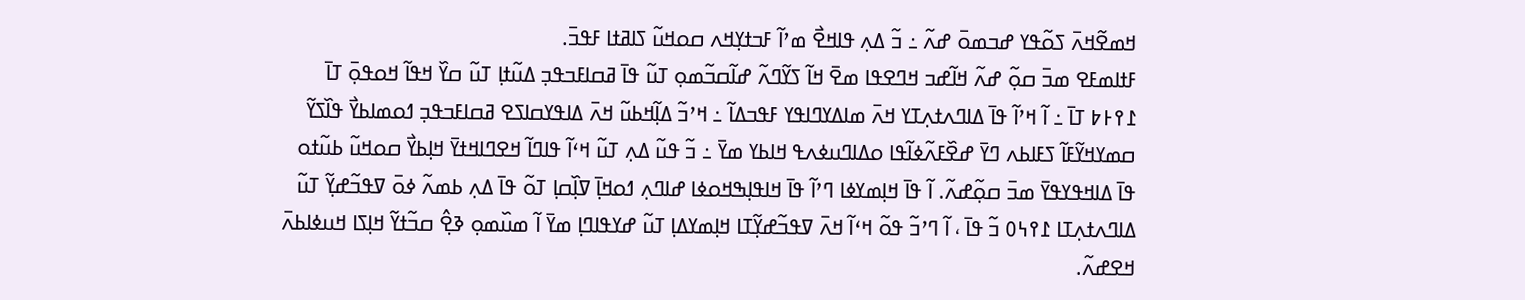ߞߘߐ߬ߞߍ߫ ߖߋ߬ߟߌ ߝߏߘߋ߫ ߝߍ߬ ߸ ߏ߬ ߡߍ߲ ߟߊߞߐ߯ ߘߴߊ߬ ߓߏߙߌ߲ߞߍ ߛߋߞߎ߬ ߖߊߥߙߊ ߓߟߏ߫.
ߓߙߊߘߓߐ ߘߏ߫ ߛߋ߲߬ ߝߍ߬ ߞߊ߬ߝߏ ߞߣߐߟߊ ߘߐ߫ ߞߊ߬ ߖߌ߬ߣߍ߬ ߝߊ߬ߛߏ߬ߘߋ߲ ߠߎ߬ ߟߊ߫ ߥߛߊߓߏߟߏ߲ ߡߎ߬ߙߊ߲ ߠߎ߬ ߛߌ߰ ߞߟߊ߬ ߞߋߟߋ߲߫ ߠߊ߫ ߁߉߅߈ ߠߊ߫ ߸ ߊ߬ ߞߴߊ߬ ߟߊ߫ ߡߊߣߍߙߍ߲ߠߌ ߞߍ߫ ߘߊߡߌߣߊߟߌ ߓߟߏߡߊ߬ ߸ ߞߴߏ߬ ߡߊ߲߬ߞߕߎ߬ ߞߍ߫ ߡߊߟߌߛߊߖߐ ߥߛߊߓߏߟߏ߲ ߗߋߘߊߕߌ߯ ߟߊ߰ߖߌ߬ ߛߘߌߞߌ߬ߓߊ߬ ߖߓߊߕߍ ߣߌ߫ ߝߐ߰ߓߍ߬ߦߊ߬ߟߊ ߋߡߊߣߎߦߍߟ ߞߊߕߌ ߘߌ߫ ߸ ߏ߬ ߟߎ߬ ߡߍ߲ ߠߎ߬ ߞߵߊ߬ ߟߊߣߊ߬ ߞߐߣߊߞߙߌ߫ ߞߊ߲ߕߌ߯ ߛߋߞߎ߬ ߕߎ߬ߙߋ ߟߊ߫ ߡߊߞߟߌߟߌ߫ ߘߏ߫ ߛߋ߲߬ߝߍ߬. ߊ߬ ߟߊ߫ ߞߊ߲ߘߌߦߊ ߣߴߊ߬ ߟߊ߫ ߞߊߟߊ߲ߒߞߋߦߊ ߝߊߣߍ߲ ߗߋߞߊ߲߫ ߜߊ߲߰ߛߊ߲ ߠߋ߬ ߟߊ߫ ߡߍ߲ ߕߘߍ߬ ߦߋ߫ ߜߟߏ߬ߝߌ߲߬ ߠߎ߬ ߡߊߣߍߙߍ߲ߠߊ ߁߉߆߀ ߏ߬ ߟߊ߫ ، ߊ߬ ߣߴߏ߬ ߟߋ߬ ߞߵߊ߬ ߞߍ߫ ߜߟߏ߬ߝߌ߲߬ߠߊ ߞߊ߲ߘߌߡߊ߲ ߠߎ߬ ߝߌߟߊߣߊ߲ ߘߌ߫ ߊ߬ ߘߎ߰ߘߋ߲ ߢߐ߲߮ ߛߏ߬ߙߌ߬ ߞߊ߲ߖߊ ߞߎߦߊߕߍ߫ ߞߐߝߍ߬.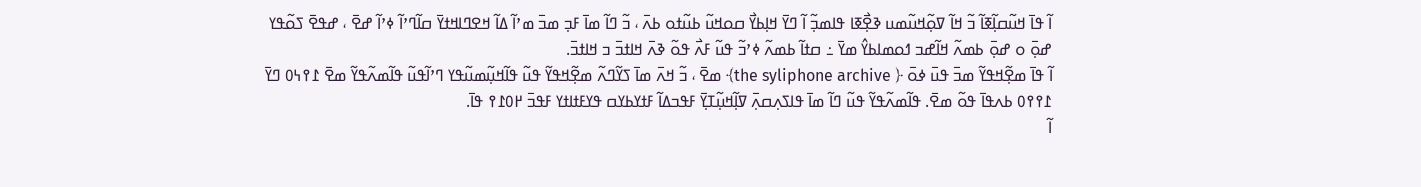ߊ߬ ߟߊ߫ ߞߎ߬ߛߊ߲߬ߧߊ߬ ߏ߬ ߞߊ߬ ߜߋ߲߬ߞߎ߬ߘߎ ߢߐ߲߯ߧߊ ߟߊߘߏ߲߬ ߊ߬ ߣߌ߫ ߞߊ߲ߕߌ߯ ߛߋߞߎ߬ ߕߎ߬ߙߋ ߕߍ߫ ، ߏ߬ ߣߊ߬ ߘߊ߫ ߓߏ߲ ߘߏ߫ ߘߴߊ߬ ߡߊ߬ ߞߐߣߊߞߙߌ߫ ߛߊ߬ߣߴߊ߬ ߦߴߊ߬ ߝߐ߫ ، ߝߟߐ߫ ߖߋ߬ߟߌ ߝߋ߲߫ ߋ ߝߋ߲߫ ߕߘߍ߬ ߞߊ߬ߝߏ ߗߋߘߊߕߌ߮ ߘߌ߫ ߸ ߛߙߊ߬ ߕߘߍ߬ ߦߴߏ߬ ߟߎ߬ ߓߍ߯ ߟߋ߬ ߢߍ߫ ߞߊߙߏ߫ ߏ ߞߊߙߏ߫.
ߊ߬ ߟߊ߫ ߘߐ߲߬ߞߟߌ߬ ߘߏ߫ ߟߎ߫ ߦߋ߫ ﴿ the syliphone archive﴾ ߘߐ߫ ، ߏ߬ ߞߍ߫ ߘߊ߫ ߖߌ߬ߣߍ߬ ߘߐ߲߬ߞߟߌ߬ ߟߎ߬ ߟߊ߬ߞߎ߲߬ߘߎ߬ߟߌ ߣߴߊ߬ߟߎ߬ ߟߊ߬ߘߍ߬ߟߌ߬ ߘߐ߫ ߁߉߆߀ ߣߌ߫ ߁߉߉߀ ߕߍߟߊ߫ ߟߋ߬ ߘߐ߫. ߟߊ߬ߘߍ߬ߟߌ߬ ߟߎ߬ ߣߊ߬ ߘߊ߫ ߟߊߖߍ߲ߛߍ߲߫ ߜߊ߲߬ߞߎ߲߬ߠߌ߲߫ ߓߟߏߡߊ߬ ߓߙߌߕߌߛ ߟߌߓߙߊߙߌ ߓߟߏ߫ ߂߀߁߉ ߟߊ߫.
ߊ߬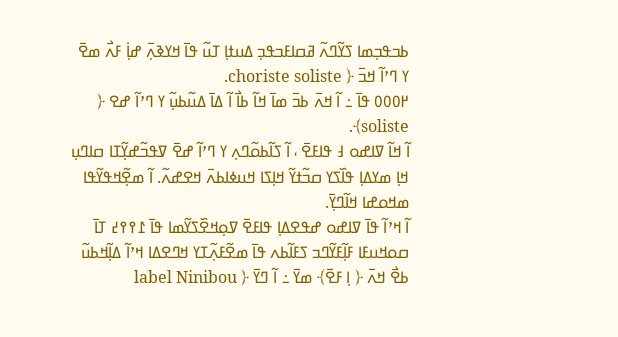ߕߏߟߏ߲ߘߊ ߖߌ߬ߣߍ߬ ߥߛߊߓߏߟߏ߲ ߡߎߙߊ߲ ߠߎ߬ ߟߊ߫ ߞߌߢߍ߲߫ ߝߊ߲߭ ߓߍ߯ ߘߐ߫ ߌ ߣߴߊ߬ ߞߏ߫ ﴿ choriste soliste.
߂߀߀߀ ߟߊ߫ ߸ ߊ߬ ߞߍ߫ ߕߏ߫ ߘߊ߫ ߞߊ߬ ߕߊ߯ ߊ߬ ߡߊ߫ ߡߎ߬ߕߎ߲߬ ߌ ߣߴߊ߬ ߝߐ ﴿ soliste﴾.
ߊ߬ ߞߊ߬ ߜߊߝߋ ߃ ߟߊߓߐ߫ ، ߊ߬ ߖߊ߬ߕߋ߬ߣߍ߲ ߌ ߣߴߊ߬ ߝߐ߫ ߜߟߏ߬ߝߌ߲߬ߠߊ ߛߊߣߎ߲ ߞߊ߲ ߘߌߡߊ߲ ߟߊ߰ߖߌ ߛߏ߬ߙߌ߬ ߞߊ߲ߖߊ ߞߎߦߊߕߍ߫ ߞߐߝߍ߬. ߊ߬ ߘߐ߲߬ߞߟߌ߬ߟߊ ߘߞߋߝߊ ߞߊ߬ߣߌ߲߫.
ߊ߬ ߞߴߊ߬ ߟߊ߫ ߜߊߝߋ ߝߟߐߡߊ߲ ߟߊߓߐ߫ ߜߋ߲ߞߐ߰ߖߌ߬ߘߊ ߟߊ߫ ߁߉߉߄ ߠߊ߫ ߛߋߞߎߓߊ ߓߊ߲߬ߓߌ߬ߣߏ ߖߓߊ߬ߕߍ ߟߊ߫ ߘߐ߬ߓߍ߲߬ߠߌ ߞߣߐߡߊ ߞߴߊ߬ ߡߊ߲߬ߞߕߎ߬ ߕߐ߯ ߞߍ߫ ﴿ ߊ߲ ߓߐ߫﴾ ߘߌ߫ ߸ ߊ߬ ߣߌ߫ ﴿ label Ninibou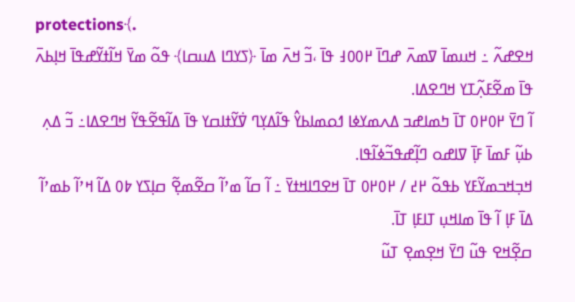protections﴾.
ߞߐߝߍ߬ ߸ ߞߎߘߊ߫ ߜߘߍ߫ ߝߣߊ߫ ߂߀߀߃ ߟߊ߫ ،ߏ߬ ߞߍ߫ ߘߊ߫ ﴿ߖߌߣߊ ߡߎߛߊ﴾ ߟߋ߬ ߘߌ߫ ߞߊ߬ߙߌ߬ߝߟߊ߫ ߞߊ߲ߕߍ߫ ߟߊ߫ ߘߐ߬ߓߍ߲߬ߠߌ ߞߣߐߡߊ.
ߊ߬ ߣߌ߫ ߂߀߂߀ ߠߊ߫ ߤߘߊߝߏ ߡߍߘߌߦߊ ߗߋߘߊߕߌ߮ ߟߊ߬ߡߌ߲ߣ ߜ߭ߌ߬ߙߊߛߌ ߟߊ߫ ߡߊ߬ߟߐ߬ߟߌ߬ ߞߣߐߡߊ߸ ߏ߬ ߡߍ߲ ߕߎ߲߬ ߓߘߊ߫ ߓߊ߲߫ ߜߊߝߋ ߣߊ߲߬ߝߟߏ߬ߦߊ߬ߟߊ.
ߞߏ߲ߞߏߘߌ߬ߓߌ ߕߟߋ߬ ߂߄ / ߂߀߂߀ ߠߊ߫ ߞߐߣߊߞߙߌ߫ ߸ ߊ߬ ߛߊ߬ ߘߴߊ߬ ߛߐ߬ߘߐ߲߬ ߛߊ߲ߖߌ ߈߀ ߡߊ߬ ߞߴߊ߬ ߕߘߴߊ߬ ߡߊ߫ ߓߊ߲ ߊ߬ ߟߊ߫ ߘߊߞߎ߲ ߠߊߓߊ߲ ߠߊ߫.
ߛߐ߲߬ߞߐ ߟߎ߬ ߣߌ߫ ߞߐ߲ߘߐ߲ ߠߎ߬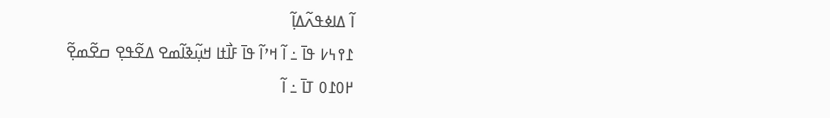ߊ߬ ߡߊߦߟߍ߬ߡߊ߲߬
߁߉߆߇ ߟߊ߫ ߸ ߊ߬ ߞߴߊ߬ ߟߊ߫ ߓߊ߯ߙߊ ߞߎ߲߬ߢߊ߬ߘߐ ߡߐ߬ߟߐ߲ ߛߐ߬ߘߐ߲߬
߂߀߁߀ ߠߊ߫ ߸ ߊ߬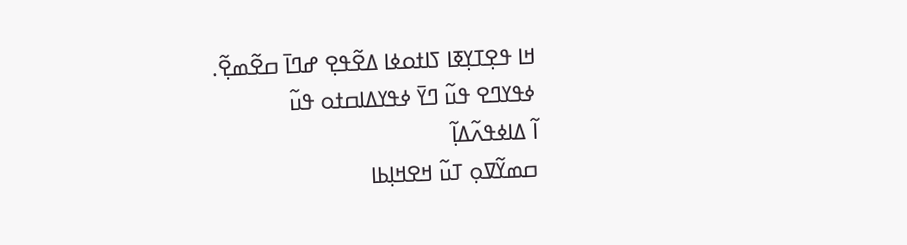ߞߊ ߟߐ߲ߠߌ߲ߧߊ ߖߊߙߋߦߊ ߡߐ߬ߟߐ߲ ߝߣߊ߫ ߛߐ߬ߘߐ߲߬.
ߦߟߌߣߐ ߟߎ߬ ߣߌ߫ ߦߟߌߡߊߛߙߋ ߟߎ߬
ߊ߬ ߡߊߦߟߍ߬ߡߊ߲߬
ߛߘߌ߬ߜߋ߲ ߠߎ߬ ߞߐߞߊ߲ߕߊ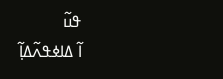ߟߎ߬
ߊ߬ ߡߊߦߟߍ߬ߡߊ߲߬